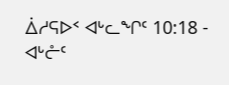ᐄᓱᕋᐅᑉ ᐊᒡᓚᖏᑦ 10:18 - ᐊᒡᓔᑦ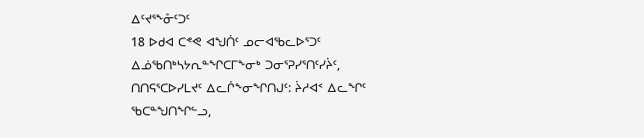ᐃᑦᔪᕐᖕᓁᑦᑐᑦ
18 ᐅᑯᐊ ᑕᕝᕙ ᐊᖑᑏᑦ ᓄᓕᐊᖃᓚᐅᕐᑐᑦ ᐃᓅᖃᑎᒃᓴᔭᕆᓐᖏᑕᒥᖕᓂᒃ ᑐᓂᕐᕈᓯᕐᑎᑦᓯᔩᑦ, ᑎᑎᕋᕐᑕᐅᓯᒪᔪᑦ ᐃᓚᒌᖕᓂᖏᑎᒍᑦ: ᔩᓱᐊᑉ ᐃᓚᖏᑦ ᖃᑕᓐᖑᑎᖏᓪᓗ,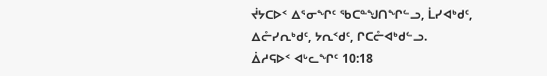ᔫᔭᑕᐅᑉ ᐃᕐᓂᖏᑦ ᖃᑕᓐᖑᑎᖏᓪᓗ, ᒫᓯᐊᒃᑯᑦ, ᐃᓔᓯᕆᒃᑯᑦ, ᔭᕆᑉᑯᑦ, ᒋᑕᓔᐊᒃᑯᓪᓗ.
ᐄᓱᕋᐅᑉ ᐊᒡᓚᖏᑦ 10:18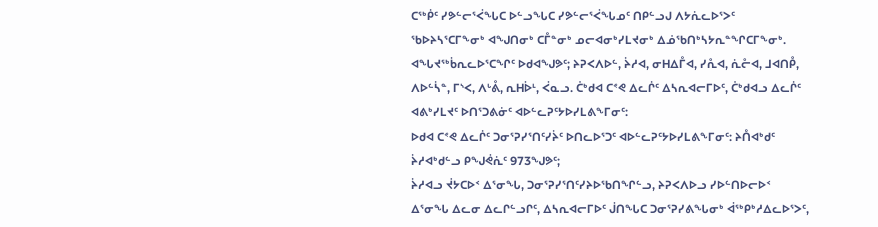ᑕᖅᑮᑦ ᓯᕗᓪᓕᕐᐹᖓᑕ ᐅᓪᓗᖓᑕ ᓯᕗᓪᓕᕐᐹᖓᓄᑦ ᑎᑭᓪᓗᒍ ᐱᔭᕇᓚᐅᕐᐳᑦ ᖃᐅᔨᓴᕐᑕᒥᖕᓂᒃ ᐊᖑᑎᓂᒃ ᑕᒤᓐᓂᒃ ᓄᓕᐊᓂᒃᓯᒪᔪᓂᒃ ᐃᓅᖃᑎᒃᓴᔭᕆᓐᖏᑕᒥᖕᓂᒃ.
ᐊᖓᔪᖅᑳᕆᓚᐅᕐᑕᖏᑦ ᐅᑯᐊᖑᕗᑦ; ᔨᕈᐸᐱᐅᓪ, ᔩᓱᐊ, ᓂᕼᐃᒤᐊ, ᓯᕅᐊ, ᕇᓔᐊ, ᒧᐊᑎᑬ, ᐱᐅᓪᓵᓐ, ᒥᔅᐸ, ᐱᒡᕔ, ᕆᕼᐆᒻ, ᐹᓇᓗ. ᑖᒃᑯᐊ ᑕᕝᕙ ᐃᓚᒌᑦ ᐃᓴᕆᐊᓕᒥᐅᑦ, ᑖᒃᑯᐊᓗ ᐃᓚᒌᑦ ᐊᕕᒃᓯᒪᔪᑦ ᐅᑎᕐᑐᕕᓃᑦ ᐊᐅᓪᓚᕈᑦᔭᐅᓯᒪᕕᖕᒥᓂᑦ:
ᐅᑯᐊ ᑕᕝᕙ ᐃᓚᒌᑦ ᑐᓂᕐᕈᓯᕐᑎᑦᓯᔩᑦ ᐅᑎᓚᐅᕐᑐᑦ ᐊᐅᓪᓚᕈᑦᔭᐅᓯᒪᕕᖕᒥᓂᑦ: ᔨᑍᐊᒃᑯᑦ ᔩᓱᐊᒃᑯᓪᓗ ᑭᖑᕚᕇᑦ 973ᖑᕗᑦ;
ᔩᓱᐊᓗ ᔫᔭᑕᐅᑉ ᐃᕐᓂᖓ, ᑐᓂᕐᕈᓯᕐᑎᑦᓯᔨᐅᖃᑎᖏᓪᓗ, ᔨᕈᐸᐱᐅᓗ ᓯᐅᓪᑎᐅᓕᐅᑉ ᐃᕐᓂᖓ ᐃᓚᓂ ᐃᓚᒋᓪᓗᒋᑦ, ᐃᓴᕆᐊᓕᒥᐅᑦ ᒎᑎᖓᑕ ᑐᓂᕐᕈᓯᕕᖓᓂᒃ ᐋᖅᑭᒃᓱᐃᓚᐅᕐᐳᑦ,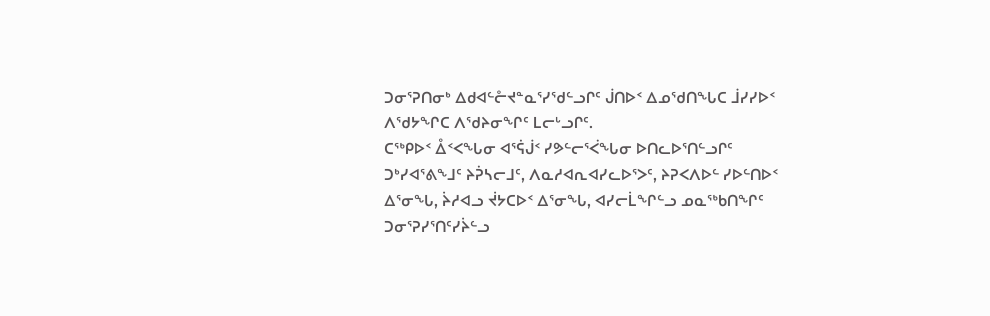ᑐᓂᕐᕈᑎᓂᒃ ᐃᑯᐊᓪᓔᔪᓐᓇᕐᓯᖁᓪᓗᒋᑦ ᒎᑎᐅᑉ ᐃᓄᖁᑎᖓᑕ ᒨᓯᓯᐅᑉ ᐱᖁᔭᖏᑕ ᐱᖁᔨᓂᖏᑦ ᒪᓕᒡᓗᒋᑦ.
ᑕᖅᑭᐅᑉ ᐂᑉᐸᖓᓂ ᐊᕐᕌᒎᑉ ᓯᕗᓪᓕᕐᐹᖓᓂ ᐅᑎᓚᐅᕐᑎᓪᓗᒋᑦ ᑐᒃᓯᐊᕐᕕᖕᒧᑦ ᔨᕉᓴᓕᒧᑦ, ᐱᓇᓱᐊᕆᐊᓯᓚᐅᕐᐳᑦ, ᔨᕈᐸᐱᐅᓪ ᓯᐅᓪᑎᐅᑉ ᐃᕐᓂᖓ, ᔩᓱᐊᓗ ᔫᔭᑕᐅᑉ ᐃᕐᓂᖓ, ᐊᓯᓕᒫᖏᓪᓗ ᓄᓇᖅᑲᑎᖏᑦ ᑐᓂᕐᕈᓯᕐᑎᑦᓯᔩᓪᓗ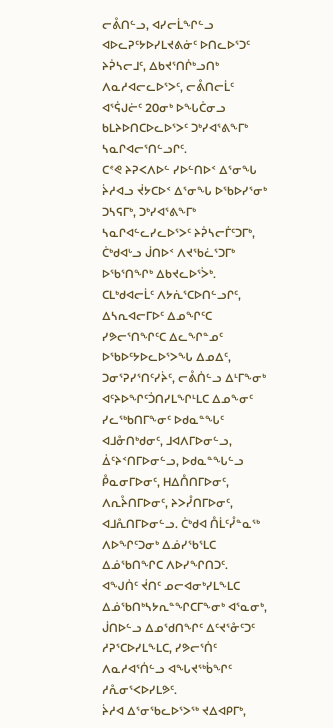ᓕᕔᑎᓪᓗ, ᐊᓯᓕᒫᖏᓪᓗ ᐊᐅᓚᕈᑦᔭᐅᓯᒪᔪᕕᓃᑦ ᐅᑎᓚᐅᕐᑐᑦ ᔨᕉᓴᓕᒧᑦ, ᐃᑲᔪᕐᑎᒌᒃᓗᑎᒃ ᐱᓇᓱᐊᓕᓚᐅᕐᐳᑦ, ᓕᕔᑎᓕᒫᑦ ᐊᕐᕌᒍᓖᑦ 20ᓂᒃ ᐅᖓᑖᓂᓗ ᑲᒪᔨᐅᑎᑕᐅᓚᐅᕐᐳᑦ ᑐᒃᓯᐊᕐᕕᖕᒥᒃ ᓴᓇᒋᐊᓕᕐᑎᓪᓗᒋᑦ.
ᑕᕝᕙ ᔨᕈᐸᐱᐅᓪ ᓯᐅᓪᑎᐅᑉ ᐃᕐᓂᖓ ᔩᓱᐊᓗ ᔫᔭᑕᐅᑉ ᐃᕐᓂᖓ ᐅᖃᐅᓯᕐᓂᒃ ᑐᓴᕋᒥᒃ, ᑐᒃᓯᐊᕐᕕᖕᒥᒃ ᓴᓇᒋᐊᓪᓚᓯᓚᐅᕐᐳᑦ ᔨᕉᓴᓕᒦᑦᑐᒥᒃ, ᑖᒃᑯᐊᒡᓗ ᒎᑎᐅᑉ ᐱᔪᖃᓛᕐᑐᒥᒃ ᐅᖃᕐᑎᖏᒃ ᐃᑲᔪᓚᐅᕐᐴᒃ.
ᑕᒪᒃᑯᐊᓕᒫᑦ ᐱᔭᕇᕐᑕᐅᑎᓪᓗᒋᑦ, ᐃᓴᕆᐊᓕᒥᐅᑦ ᐃᓄᖏᑦᑕ ᓯᕗᓕᕐᑎᖏᑦᑕ ᐃᓚᖏᓐᓄᑦ ᐅᖃᐅᑦᔭᐅᓚᐅᕐᐳᖓ ᐃᓄᐃᑦ, ᑐᓂᕐᕈᓯᕐᑎᑦᓯᔩᑦ, ᓕᕔᑏᓪᓗ ᐃᒻᒥᖕᓂᒃ ᐊᑦᔨᐅᖏᑦᑑᑎᓯᒪᖏᒻᒪᑕ ᐃᓄᖕᓂᑦ ᓯᓚᖅᑲᑎᒥᖕᓂᑦ ᐅᑯᓇᓐᖓᑦ ᐊᒧᓁᑎᒃᑯᓂᑦ, ᒧᐊᐱᒥᐅᓂᓪᓗ, ᐄᑦᔨᑉᑎᒥᐅᓂᓪᓗ, ᐅᑯᓇᓐᖓᓪᓗ ᑬᓇᓂᒥᐅᓂᑦ, ᕼᐃᑍᑎᒥᐅᓂᑦ, ᐱᕆᔧᑎᒥᐅᓂᑦ, ᔨᐳᓮᑎᒥᐅᓂᑦ, ᐊᒧᕅᑎᒥᐅᓂᓪᓗ. ᑖᒃᑯᐊ ᑍᒫᑦᓮᓐᓇᖅ ᐱᐅᖏᑦᑐᓂᒃ ᐃᓅᓯᖃᕐᒪᑕ ᐃᓅᖃᑎᖏᑕ ᐱᐅᓯᖏᑎᑐᑦ.
ᐊᖑᑏᑦ ᔫᑎᑦ ᓄᓕᐊᓂᒃᓯᒪᖕᒪᑕ ᐃᓅᖃᑎᒃᓴᔭᕆᓐᖏᑕᒥᖕᓂᒃ ᐊᕐᓇᓂᒃ, ᒎᑎᐅᓪᓗ ᐃᓄᖁᑎᖏᑦ ᐃᑦᔪᕐᓁᑦᑐᑦ ᓱᕈᕐᑕᐅᓯᒪᖕᒪᑕ, ᓯᕗᓕᕐᑏᑦ ᐱᓇᓱᐊᕐᑏᓪᓗ ᐊᖓᔪᖅᑳᖏᑦ ᓱᕅᓂᕐᐸᐅᓯᒪᕗᑦ.
ᔩᓱᐊ ᐃᕐᓂᖃᓚᐅᕐᐳᖅ ᔪᐃᐊᑭᒥᒃ,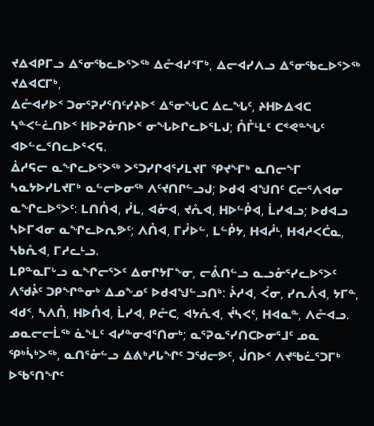ᔪᐃᐊᑭᒥᓗ ᐃᕐᓂᖃᓚᐅᕐᐳᖅ ᐃᓔᐊᓯᑉᒥᒃ, ᐃᓕᐊᓯᐱᓗ ᐃᕐᓂᖃᓚᐅᕐᐳᖅ ᔪᐃᐊᑕᒥᒃ,
ᐃᓔᐊᓯᐅᑉ ᑐᓂᕐᕈᓯᕐᑎᑦᓯᔨᐅᑉ ᐃᕐᓂᖓᑕ ᐃᓚᖓᑦ, ᔨᕼᐅᐃᐊᑕ ᓴᓐᐸᓪᓛᑎᐅᑉ ᕼᐅᕈᓁᑎᐅᑉ ᓂᖓᐅᒋᓚᐅᕐᒪᒍ; ᑍᒤᒻᒪᑦ ᑕᕝᕙᓐᖓᑦ ᐊᐅᓪᓚᕐᑎᓚᐅᕐᐸᕋ.
ᐄᓱᕋᓕ ᓇᖏᓚᐅᕐᐳᖅ ᐳᕐᑐᓯᒋᐊᕐᓯᒪᔪᒥ ᕿᔪᖕᒥᒃ ᓇᑎᓕᖕᒥ ᓴᓇᔭᐅᓯᒪᔪᒥᒃ ᓇᓪᓕᐅᓂᖅ ᐱᑦᔪᑎᒋᓪᓗᒍ; ᐅᑯᐊ ᐊᖑᑎᑦ ᑕᓕᕐᐱᐊᓂ ᓇᖏᓚᐅᕐᐳᑦ: ᒪᑎᑍᐊ, ᓰᒪ, ᐊᓁᐊ, ᔪᕅᐊ, ᕼᐅᓪᑬᐊ, ᒫᓯᐊᓗ; ᐅᑯᐊᓗ ᓴᐅᒥᐊᓂ ᓇᖏᓚᐅᕆᕗᑦ; ᐱᑍᐊ, ᒥᓮᐅᓪ, ᒪᓪᑬᔭ, ᕼᐊᓲᒻ, ᕼᐊᓱᐸᑖᓇ, ᓴᑲᕅᐊ, ᒥᓱᓚᒻᓗ.
ᒪᑭᓐᓇᒥᒡᓗ ᓇᖏᓕᕐᐳᑦ ᐃᓂᒋᔭᒥᖕᓂ, ᓕᕔᑎᓪᓗ ᓇᓗᓁᕐᓯᓚᐅᕐᐳᑦ ᐱᖁᔧᑦ ᑐᑭᖏᓐᓂᒃ ᐃᓄᖕᓄᑦ ᐅᑯᐊᖑᓪᓗᑎᒃ: ᔩᓱᐊ, ᐹᓂ, ᓯᕆᐰᐊ, ᔭᒥᓐ, ᐊᑯᑉ, ᓴᐱᑍ, ᕼᐅᑍᐊ, ᒫᓯᐊ, ᑭᓔᑕ, ᐊᔭᕅᐊ, ᔫᓴᐸᑦ, ᕼᐊᓇᓐ, ᐱᓔᐊᓗ.
ᓄᓇᓕᓕᒫᖅ ᓈᖕᒪᑦ ᐊᓯᓐᓂᐊᕐᑎᓂᒃ; ᓇᕐᕈᓇᕐᓯᑎᑕᐅᓂᕐᒧᑦ ᓄᓇ ᕿᒃᓵᒃᐳᖅ, ᓇᑎᕐᓁᓪᓗ ᐃᕕᒃᓱᒐᖏᑦ ᑐᖁᓕᕗᑦ, ᒎᑎᐅᑉ ᐱᔪᖃᓛᕐᑐᒥᒃ ᐅᖃᕐᑎᖏᑦ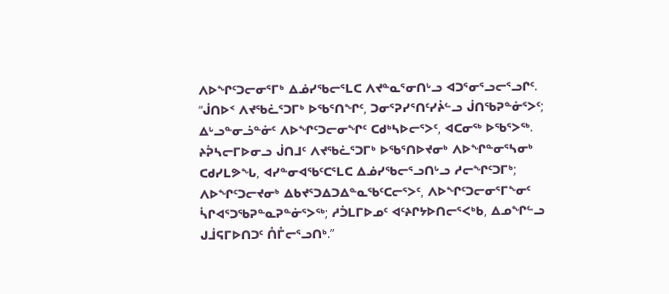ᐱᐅᖏᑦᑐᓕᓂᕐᒥᒃ ᐃᓅᓯᖃᓕᕐᒪᑕ ᐱᔪᓐᓇᕐᓂᑎᒡᓗ ᐊᑐᕐᓂᕐᓗᓕᕐᓗᒋᑦ.
“ᒎᑎᐅᑉ ᐱᔪᖃᓛᕐᑐᒥᒃ ᐅᖃᕐᑎᖏᑦ, ᑐᓂᕐᕈᓯᕐᑎᑦᓯᔩᓪᓗ ᒎᑎᖃᕈᓐᓃᕐᐳᑦ; ᐃᒡᓗᓐᓂᓘᓐᓃᑦ ᐱᐅᖏᑦᑐᓕᓂᖏᑦ ᑕᑯᒃᓴᐅᓕᕐᐳᑦ, ᐊᑕᓂᖅ ᐅᖃᕐᐳᖅ.
ᔨᕉᓴᓕᒥᐅᓂᓗ ᒎᑎᒧᑦ ᐱᔪᖃᓛᕐᑐᒥᒃ ᐅᖃᕐᑎᐅᔪᓂᒃ ᐱᐅᖏᓐᓂᕐᓴᓂᒃ ᑕᑯᓯᒪᕗᖓ, ᐊᓯᓐᓂᐊᖃᑦᑕᕐᒪᑕ ᐃᓅᓯᖃᓕᕐᓗᑎᒡᓗ ᓱᓕᖏᑦᑐᒥᒃ; ᐱᐅᖏᑦᑐᓕᔪᓂᒃ ᐃᑲᔪᕐᑐᐃᑐᐃᓐᓇᖃᑦᑕᓕᕐᐳᑦ, ᐱᐅᖏᑦᑐᓕᓂᕐᒥᖕᓂᑦ ᓵᒋᐊᕐᑐᖃᕈᓐᓇᕈᓐᓃᕐᐳᖅ; ᓱᑑᒪᒥᐅᓄᑦ ᐊᑦᔨᒋᔭᐅᑎᓕᕐᐸᒃᑲ, ᐃᓄᖏᓪᓗ ᒍᒨᕋᒥᐅᑎᑐᑦ ᑍᒤᓕᕐᓗᑎᒃ.”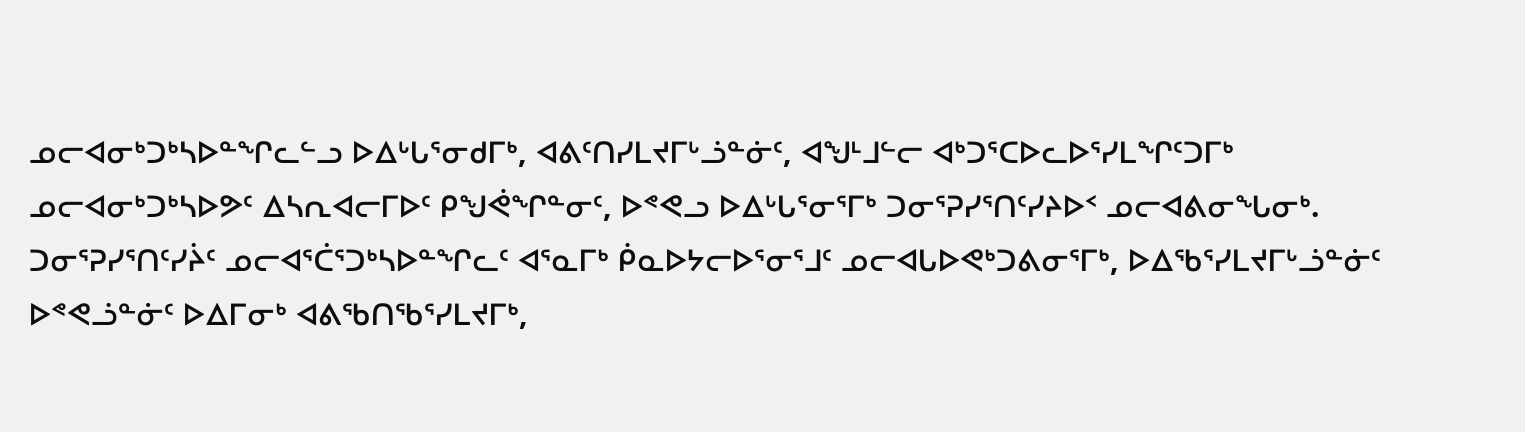ᓄᓕᐊᓂᒃᑐᒃᓴᐅᓐᖏᓚᓪᓗ ᐅᐃᒡᒐᕐᓂᑯᒥᒃ, ᐊᕕᑦᑎᓯᒪᔪᒥᒡᓘᓐᓃᑦ, ᐊᖑᒻᒧᓪᓕ ᐊᒃᑐᕐᑕᐅᓚᐅᕐᓯᒪᖏᑦᑐᒥᒃ ᓄᓕᐊᓂᒃᑐᒃᓴᐅᕗᑦ ᐃᓴᕆᐊᓕᒥᐅᑦ ᑭᖑᕚᖏᓐᓂᑦ, ᐅᕝᕙᓗ ᐅᐃᒡᒐᕐᓂᕐᒥᒃ ᑐᓂᕐᕈᓯᕐᑎᑦᓯᔨᐅᑉ ᓄᓕᐊᕕᓂᖓᓂᒃ.
ᑐᓂᕐᕈᓯᕐᑎᑦᓯᔩᑦ ᓄᓕᐊᕐᑖᕐᑐᒃᓴᐅᓐᖏᓚᑦ ᐊᕐᓇᒥᒃ ᑮᓇᐅᔭᓕᐅᕐᓂᕐᒧᑦ ᓄᓕᐊᒐᐅᕙᒃᑐᕕᓂᕐᒥᒃ, ᐅᐃᖃᕐᓯᒪᔪᒥᒡᓘᓐᓃᑦ ᐅᕝᕙᓘᓐᓃᑦ ᐅᐃᒥᓂᒃ ᐊᕕᖃᑎᖃᕐᓯᒪᔪᒥᒃ,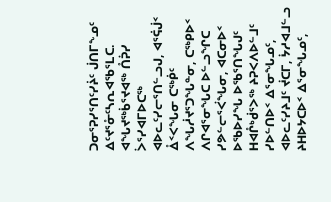ᑐᓂᕐᕈᓯᕐᑎᑦᓯᔩᑦ ᒎᑎᒥᖕᓄᑦ ᐃᑦᔪᕐᓁᑦᓴᕆᐊᖃᕐᒪᑕ.
ᐊᖓᔪᖅᑳᕐᔪᐊᖅ ᑍᕉᓯ ᐴᕐᓯᐊᒥᐅᑕᖅ ᐊᐅᓚᑦᓯᓕᕐᑎᓪᓗᒍ, ᐊᕐᕌᒎᑉ ᐂᑉᐸᖓᓂ ᑕᖅᑮᑦ ᐱᖓᓲᔪᕐᑐᖓᓐᓂ, ᑕᖅᑭᐅᑉ ᐱᒋᐊᕐᓂᖓᑕ ᐅᓪᓗᖏᑕ ᓯᕗᓪᓕᕐᐹᖓᓂ, ᐊᑕᓂᐅᑉ ᐅᖃᐅᓯᖓ ᐅᖃᕐᑎᖓᒍᑦ ᕼᐊᒊᒃᑰᕐᐳᖅ ᔨᕈᐸᐱᐅᓪᒧᑦ ᓯᐅᓪᑎᐅᑉ ᐃᕐᓂᖓᓄᑦ, ᐊᐅᓚᑦᓯᔨᒧᑦ ᔫᑕᒥ, ᔮᓱᐊᒧᓪᓗ ᔨᕼᐅᔭᑕᐅᑉ ᐃᕐᓂᖓᓄᑦ,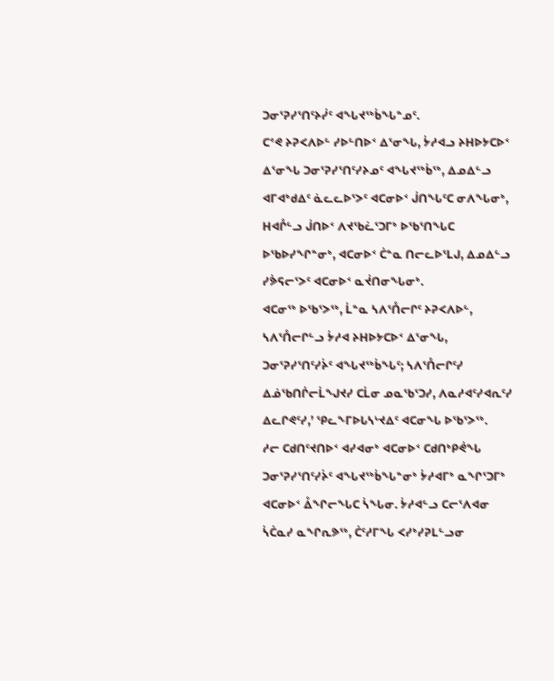ᑐᓂᕐᕈᓯᕐᑎᑦᔨᓰᑦ ᐊᖓᔪᖅᑳᖓᓐᓄᑦ.
ᑕᕝᕙ ᔨᕈᐸᐱᐅᓪ ᓯᐅᓪᑎᐅᑉ ᐃᕐᓂᖓ, ᔮᓱᐊᓗ ᔨᕼᐅᔭᑕᐅᑉ ᐃᕐᓂᖓ ᑐᓂᕐᕈᓯᕐᑎᑦᓯᔨᓄᑦ ᐊᖓᔪᖅᑳᖅ, ᐃᓄᐃᓪᓗ ᐊᒥᐊᒃᑯᐃᑦ ᓈᓚᓚᐅᕐᐳᑦ ᐊᑕᓂᐅᑉ ᒎᑎᖓᑦᑕ ᓂᐱᖓᓂᒃ, ᕼᐊᒊᓪᓗ ᒎᑎᐅᑉ ᐱᔪᖃᓛᕐᑐᒥᒃ ᐅᖃᕐᑎᖓᑕ ᐅᖃᐅᓯᖏᓐᓂᒃ, ᐊᑕᓂᐅᑉ ᑖᓐᓇ ᑎᓕᓚᐅᕐᒪᒍ, ᐃᓄᐃᓪᓗ ᓯᕘᕋᓕᕐᐳᑦ ᐊᑕᓂᐅᑉ ᓇᔫᑎᓂᖓᓂᒃ.
ᐊᑕᓂᖅ ᐅᖃᕐᐳᖅ, ᒫᓐᓇ ᓴᐱᕐᑍᓕᒋᑦ ᔨᕈᐸᐱᐅᓪ, ᓴᐱᕐᑍᓕᒋᓪᓗ ᔮᓱᐊ ᔨᕼᐅᔭᑕᐅᑉ ᐃᕐᓂᖓ, ᑐᓂᕐᕈᓯᕐᑎᑦᓯᔩᑦ ᐊᖓᔪᖅᑳᖓᑦ; ᓴᐱᕐᑍᓕᒋᑦᓯ ᐃᓅᖃᑎᒌᓕᒫᖑᔪᓯ ᑕᒫᓂ ᓄᓇᖃᕐᑐᓯ, ᐱᓇᓱᐊᑦᓯᐊᕆᑦᓯ ᐃᓚᒋᕙᑦᓯ,’ ᕿᓚᖕᒥᐅᒐᓴᒡᔪᐃᑦ ᐊᑕᓂᖓ ᐅᖃᕐᐳᖅ.
ᓱᓕ ᑕᑯᑎᑦᔪᑎᐅᑉ ᐊᓯᐊᓂᒃ ᐊᑕᓂᐅᑉ ᑕᑯᑎᒃᑭᕚᖓ ᑐᓂᕐᕈᓯᕐᑎᑦᓯᔩᑦ ᐊᖓᔪᖅᑳᖓᓐᓂᒃ ᔮᓱᐊᒥᒃ ᓇᖏᕐᑐᒥᒃ ᐊᑕᓂᐅᑉ ᐂᖏᓕᖓᑕ ᓵᖓᓂ. ᔮᓱᐊᓪᓗ ᑕᓕᕐᐱᐊᓂ ᓵᑖᓇᓯ ᓇᖏᕆᕗᖅ, ᑖᑦᓱᒥᖓ ᐸᓯᒃᓯᕈᒪᓪᓗᓂ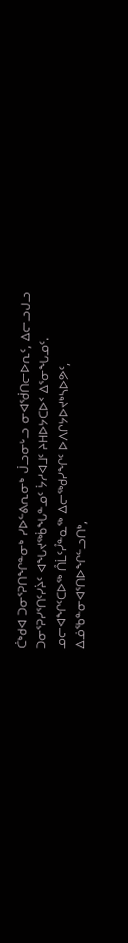ᑖᒃᑯᐊ ᑐᓂᕐᕈᑎᖏᓐᓂᒃ ᓯᐅᓪᕕᕆᓂᒃ ᒎᓗᓂᒡᓗ ᓂᐊᖂᑎᓕᐅᕆᑦ, ᐃᓕᓗᒍᓗ ᑐᓂᕐᕈᓯᕐᑎᑦᓯᔩᑦ ᐊᖓᔪᖅᑳᖓᓐᓄᑦ ᔮᓱᐊᒧᑦ ᔨᕼᐅᔭᑕᐅᑉ ᐃᕐᓂᖓᓄᑦ.
ᓄᓕᐊᖏᑦᑕᐅᖅ ᑍᒫᑦᓮᓐᓇᖅ ᐃᓕᖅᑯᓯᖏᑦ ᐅᐱᒋᔭᐅᔪᒃᓴᐅᕗᑦ, ᐃᓅᖃᓐᓂᐊᕐᑎᐅᖏᓪᓗᑎᒃ,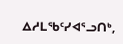ᐃᓱᒪᖃᑦᓯᐊᕐᓗᑎᒃ,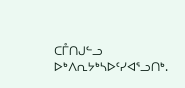ᑕᒤᑎᒍᓪᓗ ᐅᒃᐱᕆᔭᒃᓴᐅᑦᓯᐊᕐᓗᑎᒃ.